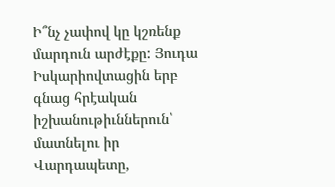Ի՞նչ չափով կը կշռենք մարդուն արժէքը: Յուդա Իսկարիովտացին երբ գնաց հրէական իշխանութիւններուն՝ մատնելու իր Վարդապետը,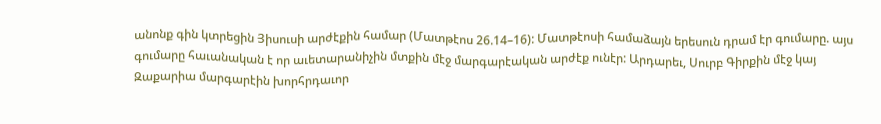անոնք գին կտրեցին Յիսուսի արժէքին համար (Մատթէոս 26.14–16): Մատթէոսի համաձայն երեսուն դրամ էր գումարը. այս գումարը հաւանական է որ աւետարանիչին մտքին մէջ մարգարէական արժէք ունէր: Արդարեւ, Սուրբ Գիրքին մէջ կայ Զաքարիա մարգարէին խորհրդաւոր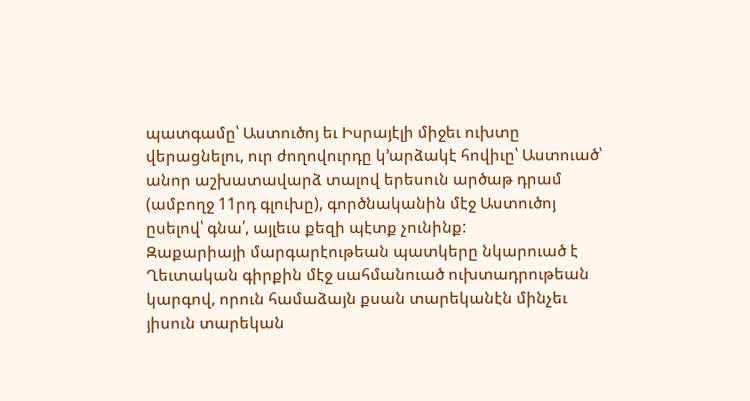պատգամը՝ Աստուծոյ եւ Իսրայէլի միջեւ ուխտը վերացնելու, ուր ժողովուրդը կ’արձակէ հովիւը՝ Աստուած՝ անոր աշխատավարձ տալով երեսուն արծաթ դրամ (ամբողջ 11րդ գլուխը), գործնականին մէջ Աստուծոյ ըսելով՝ գնա՛, այլեւս քեզի պէտք չունինք:
Զաքարիայի մարգարէութեան պատկերը նկարուած է Ղեւտական գիրքին մէջ սահմանուած ուխտադրութեան կարգով, որուն համաձայն քսան տարեկանէն մինչեւ յիսուն տարեկան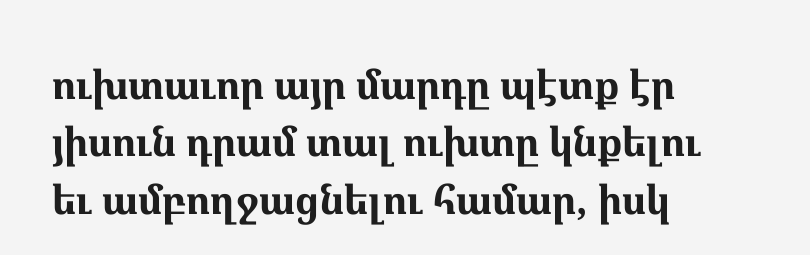ուխտաւոր այր մարդը պէտք էր յիսուն դրամ տալ ուխտը կնքելու եւ ամբողջացնելու համար, իսկ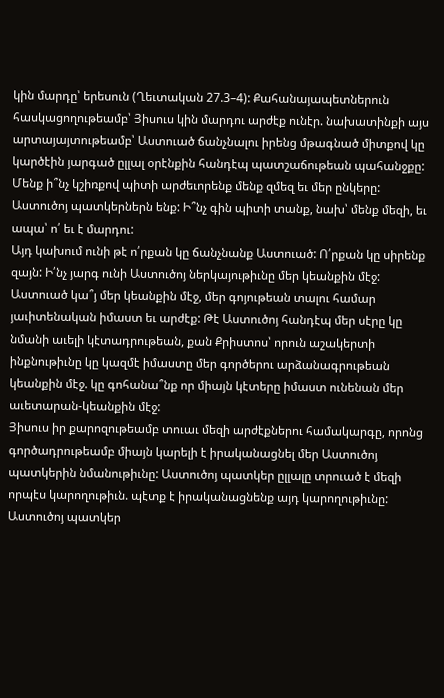կին մարդը՝ երեսուն (Ղեւտական 27.3–4): Քահանայապետներուն հասկացողութեամբ՝ Յիսուս կին մարդու արժէք ունէր. նախատինքի այս արտայայտութեամբ՝ Աստուած ճանչնալու իրենց մթագնած միտքով կը կարծէին յարգած ըլլալ օրէնքին հանդէպ պատշաճութեան պահանջքը:
Մենք ի՞նչ կշիռքով պիտի արժեւորենք մենք զմեզ եւ մեր ընկերը: Աստուծոյ պատկերներն ենք: Ի՞նչ գին պիտի տանք, նախ՝ մենք մեզի, եւ ապա՝ ո՛ եւ է մարդու:
Այդ կախում ունի թէ ո՛րքան կը ճանչնանք Աստուած: Ո՛րքան կը սիրենք զայն: Ի՛նչ յարգ ունի Աստուծոյ ներկայութիւնը մեր կեանքին մէջ: Աստուած կա՞յ մեր կեանքին մէջ, մեր գոյութեան տալու համար յաւիտենական իմաստ եւ արժէք: Թէ Աստուծոյ հանդէպ մեր սէրը կը նմանի աւելի կէտադրութեան, քան Քրիստոս՝ որուն աշակերտի ինքնութիւնը կը կազմէ իմաստը մեր գործերու արձանագրութեան կեանքին մէջ. կը գոհանա՞նք որ միայն կէտերը իմաստ ունենան մեր աւետարան-կեանքին մէջ:
Յիսուս իր քարոզութեամբ տուաւ մեզի արժէքներու համակարգը, որոնց գործադրութեամբ միայն կարելի է իրականացնել մեր Աստուծոյ պատկերին նմանութիւնը: Աստուծոյ պատկեր ըլլալը տրուած է մեզի որպէս կարողութիւն. պէտք է իրականացնենք այդ կարողութիւնը: Աստուծոյ պատկեր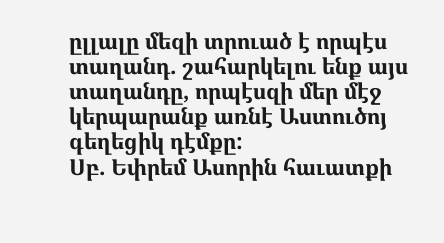ըլլալը մեզի տրուած է որպէս տաղանդ. շահարկելու ենք այս տաղանդը, որպէսզի մեր մէջ կերպարանք առնէ Աստուծոյ գեղեցիկ դէմքը:
Սբ. Եփրեմ Ասորին հաւատքի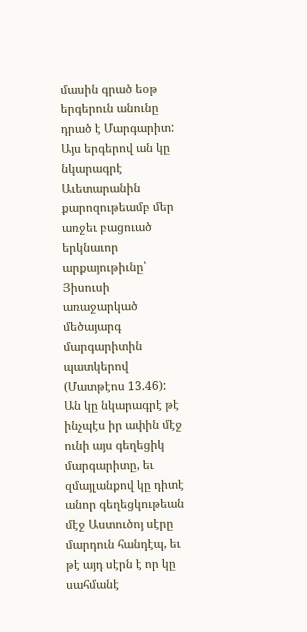մասին գրած եօթ երգերուն անունը դրած է Մարգարիտ: Այս երգերով ան կը նկարագրէ Աւետարանին քարոզութեամբ մեր առջեւ բացուած երկնաւոր արքայութիւնը՝ Յիսուսի առաջարկած մեծայարգ մարգարիտին պատկերով (Մատթէոս 13.46): Ան կը նկարագրէ թէ ինչպէս իր ափին մէջ ունի այս գեղեցիկ մարգարիտը, եւ զմայլանքով կը դիտէ անոր գեղեցկութեան մէջ Աստուծոյ սէրը մարդուն հանդէպ, եւ թէ այդ սէրն է որ կը սահմանէ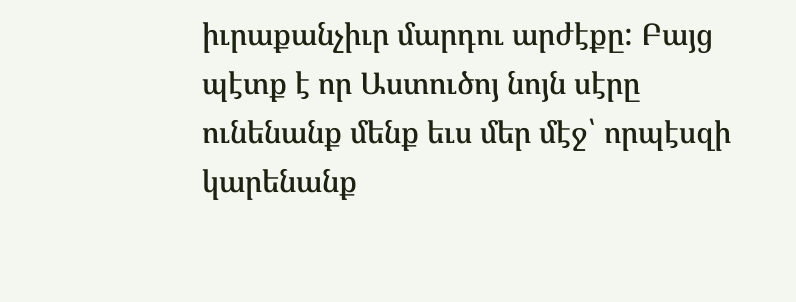իւրաքանչիւր մարդու արժէքը: Բայց պէտք է որ Աստուծոյ նոյն սէրը ունենանք մենք եւս մեր մէջ՝ որպէսզի կարենանք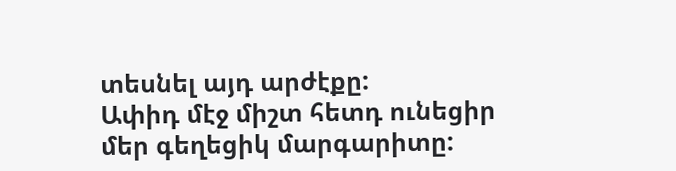տեսնել այդ արժէքը:
Ափիդ մէջ միշտ հետդ ունեցիր մեր գեղեցիկ մարգարիտը: